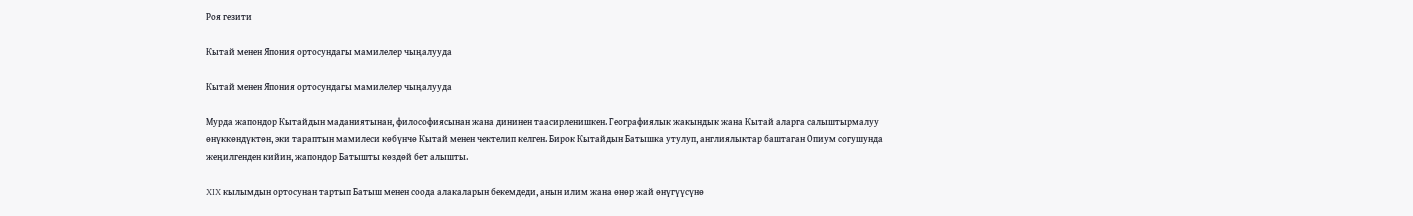Роя гезити

Кытай менен Япония ортосундагы мамилелер чыңалууда

Кытай менен Япония ортосундагы мамилелер чыңалууда

Мурда жапондор Кытайдын маданиятынан, философиясынан жана дининен таасирленишкен. Географиялык жакындык жана Кытай аларга салыштырмалуу өнүккөндүктөн, эки тараптын мамилеси көбүнчө Кытай менен чектелип келген. Бирок Кытайдын Батышка утулуп, англиялыктар баштаган Опиум согушунда жеңилгенден кийин, жапондор Батышты көздөй бет алышты.

XIX кылымдын ортосунан тартып Батыш менен соода алакаларын бекемдеди, анын илим жана өнөр жай өнүгүүсүнө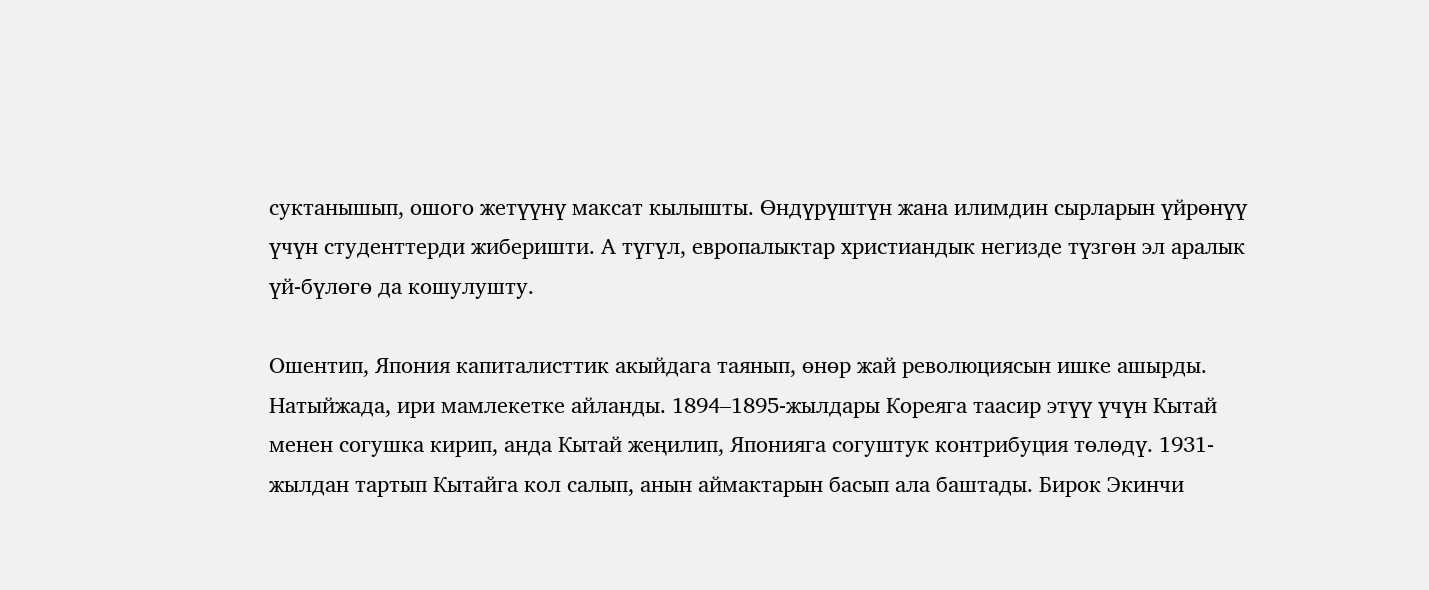суктанышып, ошого жетүүнү максат кылышты. Өндүрүштүн жана илимдин сырларын үйрөнүү үчүн студенттерди жиберишти. А түгүл, европалыктар христиандык негизде түзгөн эл аралык үй-бүлөгө да кошулушту.

Ошентип, Япония капиталисттик акыйдага таянып, өнөр жай революциясын ишке ашырды. Натыйжада, ири мамлекетке айланды. 1894–1895-жылдары Кореяга таасир этүү үчүн Кытай менен согушка кирип, анда Кытай жеңилип, Японияга согуштук контрибуция төлөдү. 1931-жылдан тартып Кытайга кол салып, анын аймактарын басып ала баштады. Бирок Экинчи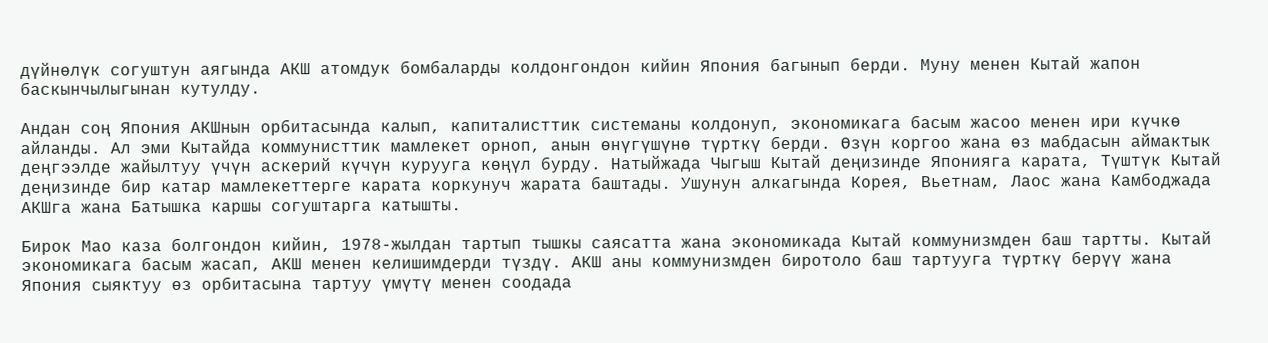дүйнөлүк согуштун аягында АКШ атомдук бомбаларды колдонгондон кийин Япония багынып берди. Муну менен Кытай жапон баскынчылыгынан кутулду.

Андан соң Япония АКШнын орбитасында калып, капиталисттик системаны колдонуп, экономикага басым жасоо менен ири күчкө айланды. Ал эми Кытайда коммунисттик мамлекет орноп, анын өнүгүшүнө түрткү берди. Өзүн коргоо жана өз мабдасын аймактык деңгээлде жайылтуу үчүн аскерий күчүн курууга көңүл бурду. Натыйжада Чыгыш Кытай деңизинде Японияга карата, Түштүк Кытай деңизинде бир катар мамлекеттерге карата коркунуч жарата баштады. Ушунун алкагында Корея, Вьетнам, Лаос жана Камбоджада АКШга жана Батышка каршы согуштарга катышты.

Бирок Мао каза болгондон кийин, 1978-жылдан тартып тышкы саясатта жана экономикада Кытай коммунизмден баш тартты. Кытай экономикага басым жасап, АКШ менен келишимдерди түздү. АКШ аны коммунизмден биротоло баш тартууга түрткү берүү жана Япония сыяктуу өз орбитасына тартуу үмүтү менен соодада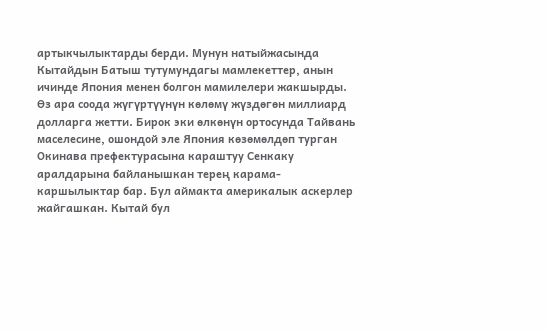артыкчылыктарды берди. Мунун натыйжасында Кытайдын Батыш тутумундагы мамлекеттер, анын ичинде Япония менен болгон мамилелери жакшырды. Өз ара соода жүгүртүүнүн көлөмү жүздөгөн миллиард долларга жетти. Бирок эки өлкөнүн ортосунда Тайвань маселесине, ошондой эле Япония көзөмөлдөп турган Окинава префектурасына караштуу Сенкаку аралдарына байланышкан терең карама-каршылыктар бар. Бул аймакта америкалык аскерлер жайгашкан. Кытай бул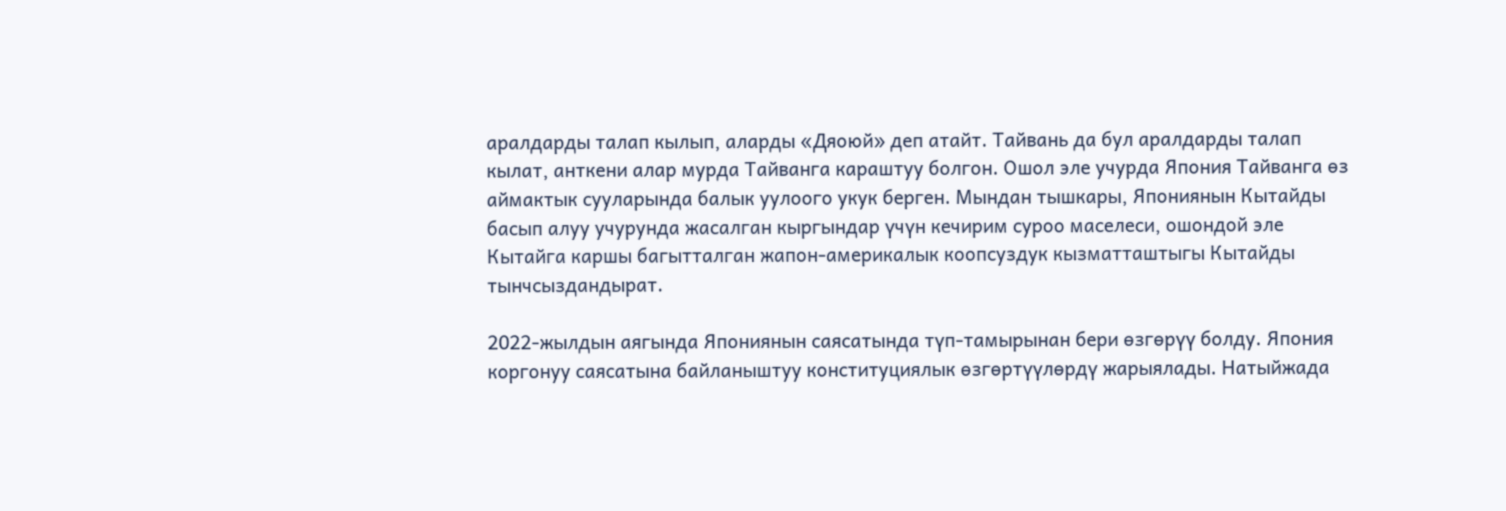аралдарды талап кылып, аларды «Дяоюй» деп атайт. Тайвань да бул аралдарды талап кылат, анткени алар мурда Тайванга караштуу болгон. Ошол эле учурда Япония Тайванга өз аймактык сууларында балык уулоого укук берген. Мындан тышкары, Япониянын Кытайды басып алуу учурунда жасалган кыргындар үчүн кечирим суроо маселеси, ошондой эле Кытайга каршы багытталган жапон-америкалык коопсуздук кызматташтыгы Кытайды тынчсыздандырат.

2022-жылдын аягында Япониянын саясатында түп-тамырынан бери өзгөрүү болду. Япония коргонуу саясатына байланыштуу конституциялык өзгөртүүлөрдү жарыялады. Натыйжада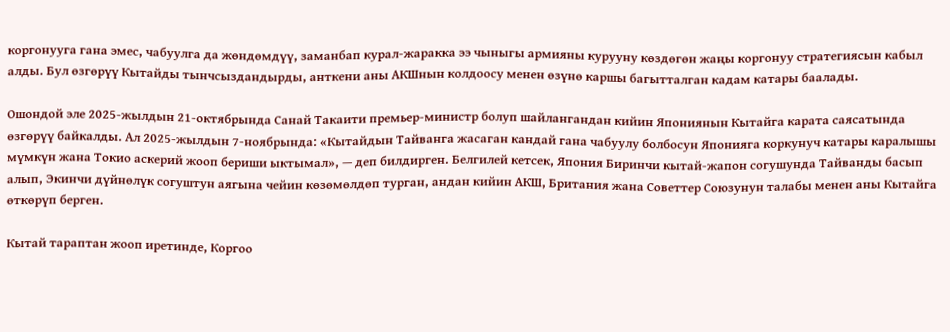коргонууга гана эмес, чабуулга да жөндөмдүү, заманбап курал-жаракка ээ чыныгы армияны курууну көздөгөн жаңы коргонуу стратегиясын кабыл алды. Бул өзгөрүү Кытайды тынчсыздандырды, анткени аны АКШнын колдоосу менен өзүнө каршы багытталган кадам катары баалады.

Ошондой эле 2025-жылдын 21-октябрында Санай Такаити премьер-министр болуп шайлангандан кийин Япониянын Кытайга карата саясатында өзгөрүү байкалды. Ал 2025-жылдын 7-ноябрында: «Кытайдын Тайванга жасаган кандай гана чабуулу болбосун Японияга коркунуч катары каралышы мүмкүн жана Токио аскерий жооп бериши ыктымал», — деп билдирген. Белгилей кетсек, Япония Биринчи кытай-жапон согушунда Тайванды басып алып, Экинчи дүйнөлүк согуштун аягына чейин көзөмөлдөп турган, андан кийин АКШ, Британия жана Советтер Союзунун талабы менен аны Кытайга өткөрүп берген.

Кытай тараптан жооп иретинде, Коргоо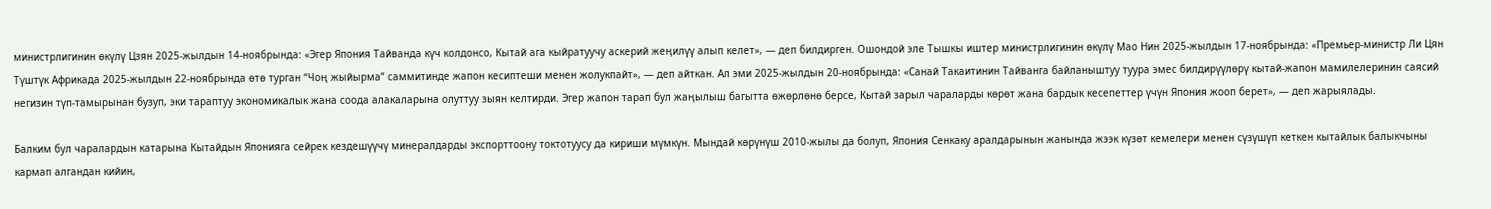министрлигинин өкүлү Цзян 2025-жылдын 14-ноябрында: «Эгер Япония Тайванда күч колдонсо, Кытай ага кыйратуучу аскерий жеңилүү алып келет», — деп билдирген. Ошондой эле Тышкы иштер министрлигинин өкүлү Мао Нин 2025-жылдын 17-ноябрында: «Премьер-министр Ли Цян Түштүк Африкада 2025-жылдын 22-ноябрында өтө турган “Чоң жыйырма” саммитинде жапон кесиптеши менен жолукпайт», — деп айткан. Ал эми 2025-жылдын 20-ноябрында: «Санай Такаитинин Тайванга байланыштуу туура эмес билдирүүлөрү кытай-жапон мамилелеринин саясий негизин түп-тамырынан бузуп, эки тараптуу экономикалык жана соода алакаларына олуттуу зыян келтирди. Эгер жапон тарап бул жаңылыш багытта өжөрлөнө берсе, Кытай зарыл чараларды көрөт жана бардык кесепеттер үчүн Япония жооп берет», — деп жарыялады.

Балким бул чаралардын катарына Кытайдын Японияга сейрек кездешүүчү минералдарды экспорттоону токтотуусу да кириши мүмкүн. Мындай көрүнүш 2010-жылы да болуп, Япония Сенкаку аралдарынын жанында жээк күзөт кемелери менен сүзүшүп кеткен кытайлык балыкчыны кармап алгандан кийин,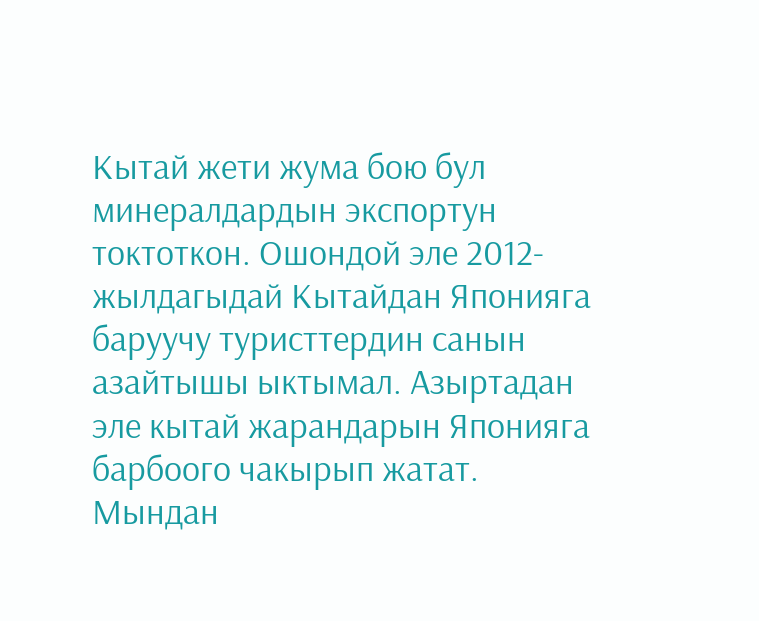Кытай жети жума бою бул минералдардын экспортун токтоткон. Ошондой эле 2012-жылдагыдай Кытайдан Японияга баруучу туристтердин санын азайтышы ыктымал. Азыртадан эле кытай жарандарын Японияга барбоого чакырып жатат. Мындан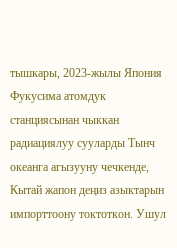тышкары, 2023-жылы Япония Фукусима атомдук станциясынан чыккан радиациялуу сууларды Тынч океанга агызууну чечкенде, Кытай жапон деңиз азыктарын импорттоону токтоткон. Ушул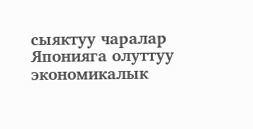сыяктуу чаралар Японияга олуттуу экономикалык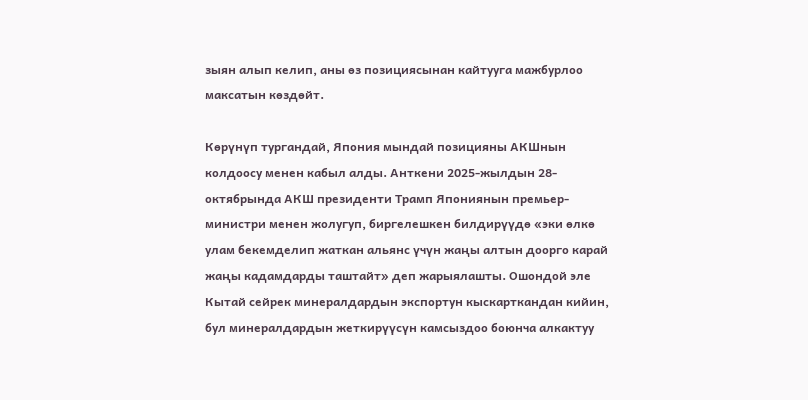зыян алып келип, аны өз позициясынан кайтууга мажбурлоо максатын көздөйт.

Көрүнүп тургандай, Япония мындай позицияны АКШнын колдоосу менен кабыл алды. Анткени 2025-жылдын 28-октябрында АКШ президенти Трамп Япониянын премьер-министри менен жолугуп, биргелешкен билдирүүдө «эки өлкө улам бекемделип жаткан альянс үчүн жаңы алтын доорго карай жаңы кадамдарды таштайт» деп жарыялашты. Ошондой эле Кытай сейрек минералдардын экспортун кыскарткандан кийин, бул минералдардын жеткирүүсүн камсыздоо боюнча алкактуу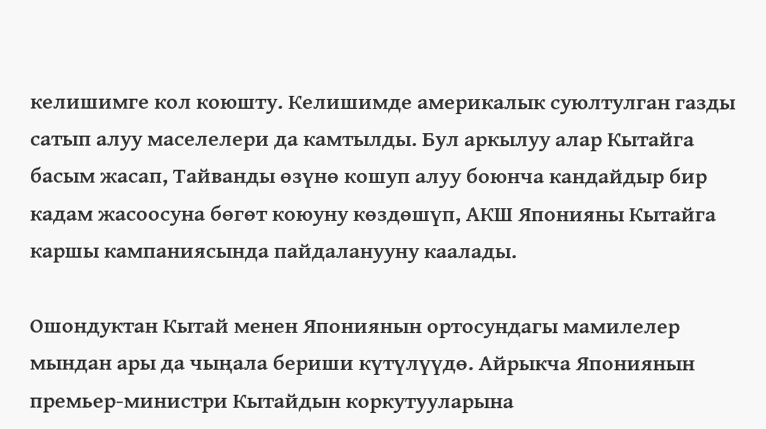келишимге кол коюшту. Келишимде америкалык суюлтулган газды сатып алуу маселелери да камтылды. Бул аркылуу алар Кытайга басым жасап, Тайванды өзүнө кошуп алуу боюнча кандайдыр бир кадам жасоосуна бөгөт коюуну көздөшүп, АКШ Японияны Кытайга каршы кампаниясында пайдаланууну каалады.

Ошондуктан Кытай менен Япониянын ортосундагы мамилелер мындан ары да чыңала бериши күтүлүүдө. Айрыкча Япониянын премьер-министри Кытайдын коркутууларына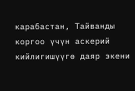карабастан, Тайванды коргоо үчүн аскерий кийлигишүүгө даяр экени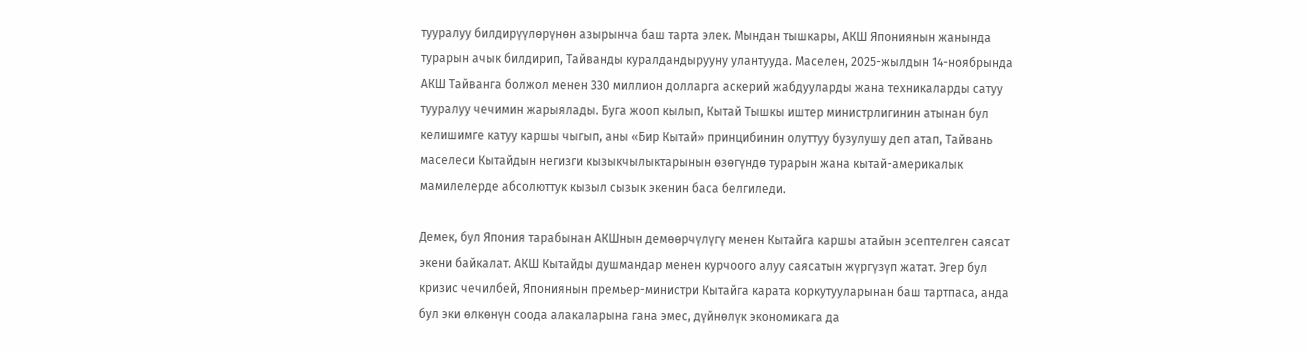тууралуу билдирүүлөрүнөн азырынча баш тарта элек. Мындан тышкары, АКШ Япониянын жанында турарын ачык билдирип, Тайванды куралдандырууну улантууда. Маселен, 2025-жылдын 14-ноябрында АКШ Тайванга болжол менен 330 миллион долларга аскерий жабдууларды жана техникаларды сатуу тууралуу чечимин жарыялады. Буга жооп кылып, Кытай Тышкы иштер министрлигинин атынан бул келишимге катуу каршы чыгып, аны «Бир Кытай» принцибинин олуттуу бузулушу деп атап, Тайвань маселеси Кытайдын негизги кызыкчылыктарынын өзөгүндө турарын жана кытай-америкалык мамилелерде абсолюттук кызыл сызык экенин баса белгиледи.

Демек, бул Япония тарабынан АКШнын демөөрчүлүгү менен Кытайга каршы атайын эсептелген саясат экени байкалат. АКШ Кытайды душмандар менен курчоого алуу саясатын жүргүзүп жатат. Эгер бул кризис чечилбей, Япониянын премьер-министри Кытайга карата коркутууларынан баш тартпаса, анда бул эки өлкөнүн соода алакаларына гана эмес, дүйнөлүк экономикага да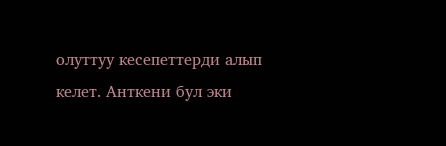олуттуу кесепеттерди алып келет. Анткени бул эки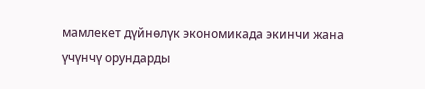мамлекет дүйнөлүк экономикада экинчи жана үчүнчү орундарды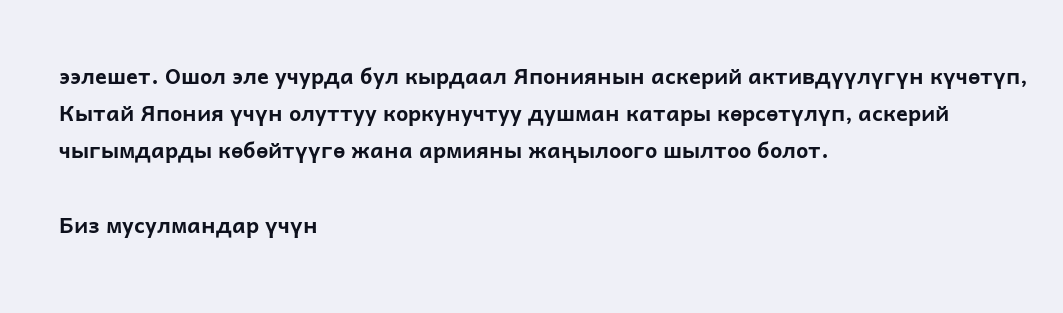ээлешет. Ошол эле учурда бул кырдаал Япониянын аскерий активдүүлүгүн күчөтүп, Кытай Япония үчүн олуттуу коркунучтуу душман катары көрсөтүлүп, аскерий чыгымдарды көбөйтүүгө жана армияны жаңылоого шылтоо болот.

Биз мусулмандар үчүн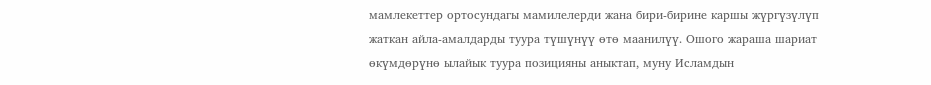мамлекеттер ортосундагы мамилелерди жана бири-бирине каршы жүргүзүлүп жаткан айла-амалдарды туура түшүнүү өтө маанилүү. Ошого жараша шариат өкүмдөрүнө ылайык туура позицияны аныктап, муну Исламдын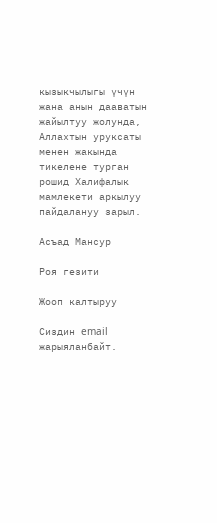кызыкчылыгы үчүн жана анын дааватын жайылтуу жолунда, Аллахтын уруксаты менен жакында тикелене турган рошид Халифалык мамлекети аркылуу пайдалануу зарыл.

Асъад Мансур

Роя гезити

Жооп калтыруу

Сиздин email жарыяланбайт.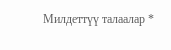Милдеттүү талаалар *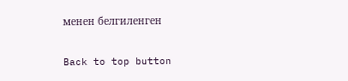менен белгиленген

Back to top button